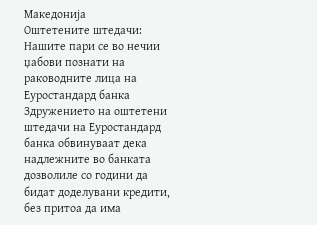Македонија
Оштетените штедачи: Нашите пари се во нечии џабови познати на раководните лица на Еуростандард банка
Здружението на оштетени штедачи на Еуростандард банка обвинуваат дека надлежните во банката дозволиле со години да бидат доделувани кредити, без притоа да има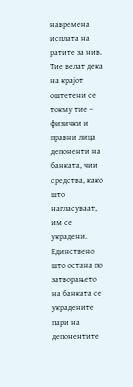навремена исплата на ратите за нив. Тие велат дека на крајот оштетени се токму тие – физички и правни лица депоненти на банката, чии средства, како што нагласуваат, им се украдени.
Единствено што остана по затворањето на банката се украдените пари на депонентите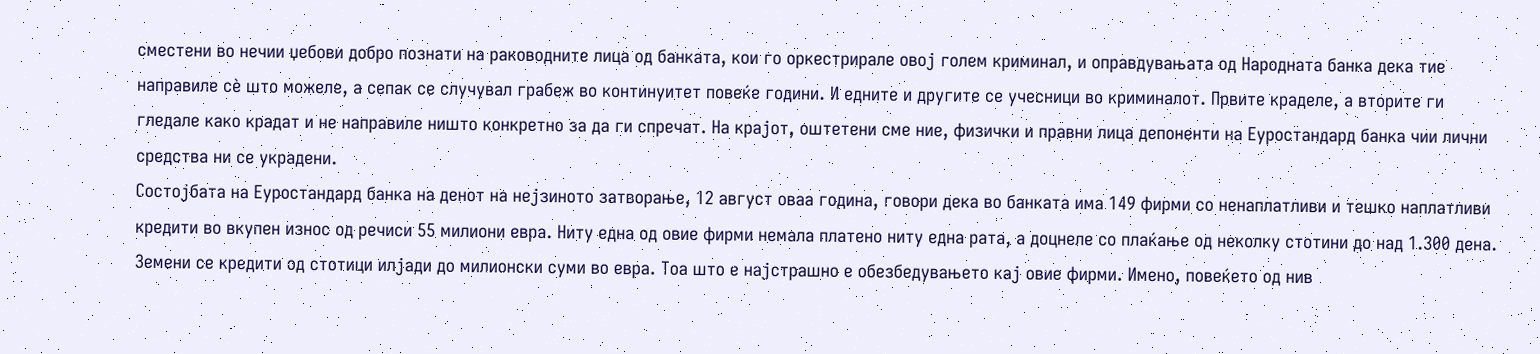сместени во нечии џебови добро познати на раководните лица од банката, кои го оркестрирале овој голем криминал, и оправдувањата од Народната банка дека тие направиле сè што можеле, а сепак се случувал грабеж во континуитет повеќе години. И едните и другите се учесници во криминалот. Првите краделе, а вторите ги гледале како крадат и не направиле ништо конкретно за да ги спречат. На крајот, оштетени сме ние, физички и правни лица депоненти на Еуростандард банка чии лични средства ни се украдени.
Состојбата на Еуростандард банка на денот на нејзиното затворање, 12 август оваа година, говори дека во банката има 149 фирми со ненаплатливи и тешко наплатливи кредити во вкупен износ од речиси 55 милиони евра. Ниту една од овие фирми немала платено ниту една рата, а доцнеле со плаќање од неколку стотини до над 1.300 дена. Земени се кредити од стотици илјади до милионски суми во евра. Тоа што е најстрашно е обезбедувањето кај овие фирми. Имено, повеќето од нив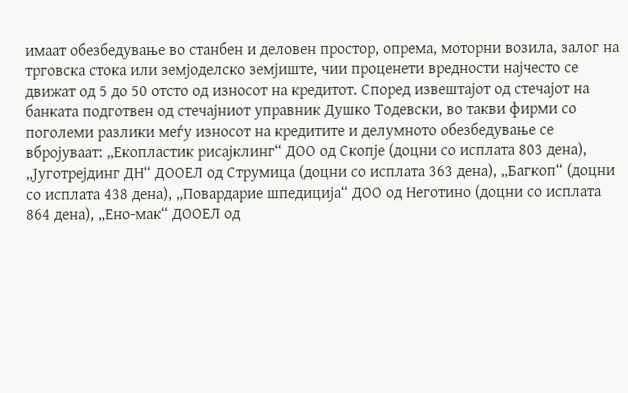имаат обезбедување во станбен и деловен простор, опрема, моторни возила, залог на трговска стока или земјоделско земјиште, чии проценети вредности најчесто се движат од 5 до 50 отсто од износот на кредитот. Според извештајот од стечајот на банката подготвен од стечајниот управник Душко Тодевски, во такви фирми со поголеми разлики меѓу износот на кредитите и делумното обезбедување се вбројуваат: „Екопластик рисајклинг“ ДОО од Скопје (доцни со исплата 803 дена), „Југотрејдинг ДН“ ДООЕЛ од Струмица (доцни со исплата 363 дена), „Багкоп“ (доцни со исплата 438 дена), „Повардарие шпедиција“ ДОО од Неготино (доцни со исплата 864 дена), „Ено-мак“ ДООЕЛ од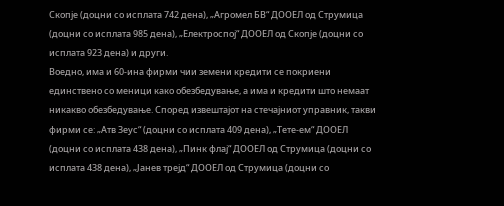Скопје (доцни со исплата 742 дена), „Агромел БВ“ ДООЕЛ од Струмица (доцни со исплата 985 дена), „Електроспој“ ДООЕЛ од Скопје (доцни со исплата 923 дена) и други.
Воедно, има и 60-ина фирми чии земени кредити се покриени единствено со меници како обезбедување, а има и кредити што немаат никакво обезбедување. Според извештајот на стечајниот управник, такви фирми се: „Атв Зеус“ (доцни со исплата 409 дена), „Тете-ем“ ДООЕЛ (доцни со исплата 438 дена), „Пинк флај“ ДООЕЛ од Струмица (доцни со исплата 438 дена), „Јанев трејд“ ДООЕЛ од Струмица (доцни со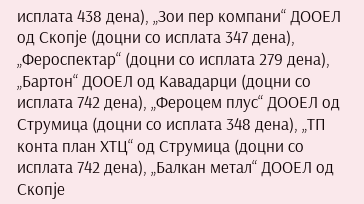исплата 438 дена), „Зои пер компани“ ДООЕЛ од Скопје (доцни со исплата 347 дена), „Фероспектар“ (доцни со исплата 279 дена), „Бартон“ ДООЕЛ од Кавадарци (доцни со исплата 742 дена), „Фероцем плус“ ДООЕЛ од Струмица (доцни со исплата 348 дена), „ТП конта план ХТЦ“ од Струмица (доцни со исплата 742 дена), „Балкан метал“ ДООЕЛ од Скопје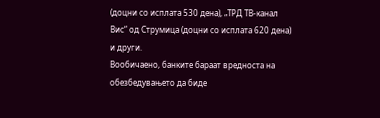(доцни со исплата 530 дена), „ТРД ТВ-канал Вис“ од Струмица (доцни со исплата 620 дена) и други.
Вообичаено, банките бараат вредноста на обезбедувањето да биде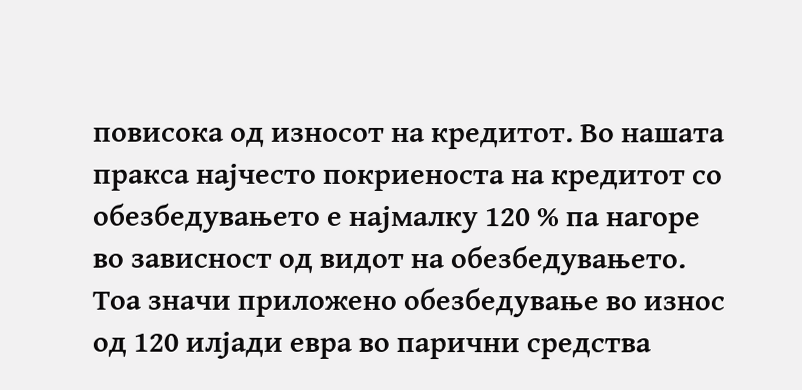повисока од износот на кредитот. Во нашата пракса најчесто покриеноста на кредитот со обезбедувањето е најмалку 120 % па нагоре во зависност од видот на обезбедувањето. Тоа значи приложено обезбедување во износ од 120 илјади евра во парични средства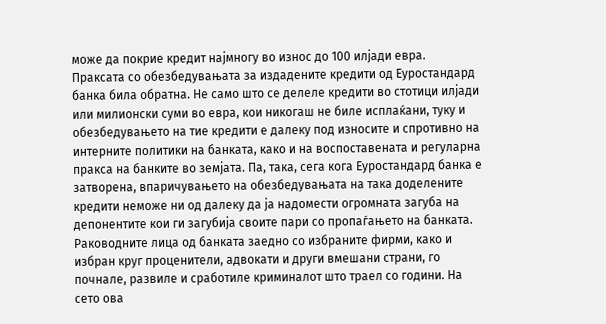може да покрие кредит најмногу во износ до 100 илјади евра.
Праксата со обезбедувањата за издадените кредити од Еуростандард банка била обратна. Не само што се делеле кредити во стотици илјади или милионски суми во евра, кои никогаш не биле исплаќани, туку и обезбедувањето на тие кредити е далеку под износите и спротивно на интерните политики на банката, како и на воспоставената и регуларна пракса на банките во земјата. Па, така, сега кога Еуростандард банка е затворена, впаричувањето на обезбедувањата на така доделените кредити неможе ни од далеку да ја надомести огромната загуба на депонентите кои ги загубија своите пари со пропаѓањето на банката.
Раководните лица од банката заедно со избраните фирми, како и избран круг проценители, адвокати и други вмешани страни, го почнале, развиле и сработиле криминалот што траел со години. На сето ова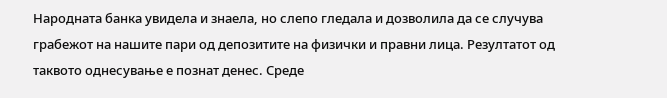Народната банка увидела и знаела, но слепо гледала и дозволила да се случува грабежот на нашите пари од депозитите на физички и правни лица. Резултатот од таквото однесување е познат денес. Среде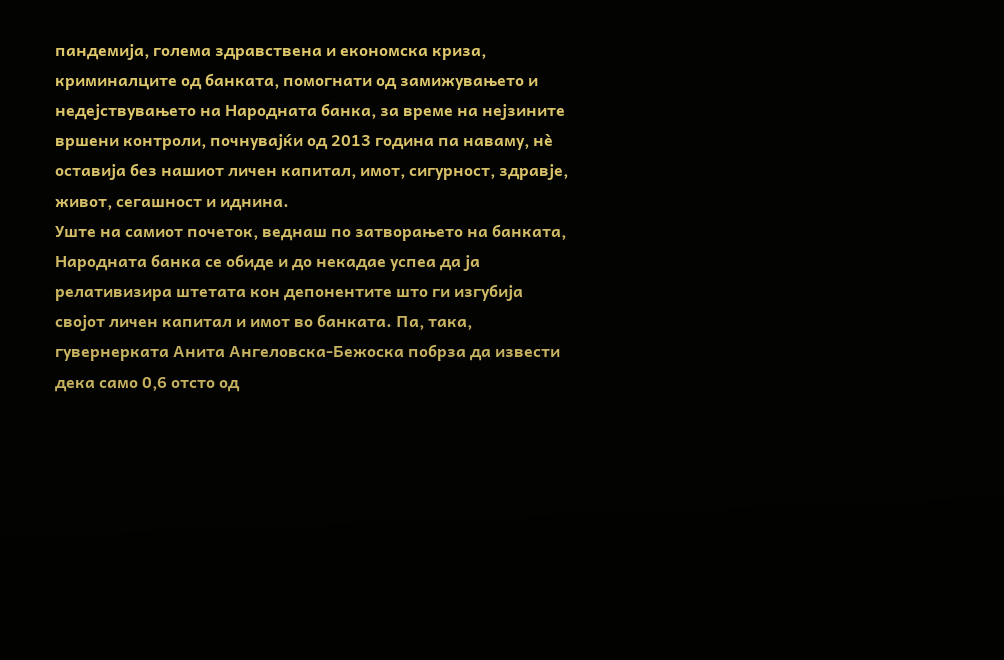пандемија, голема здравствена и економска криза, криминалците од банката, помогнати од замижувањето и недејствувањето на Народната банка, за време на нејзините вршени контроли, почнувајќи од 2013 година па наваму, нè оставија без нашиот личен капитал, имот, сигурност, здравје, живот, сегашност и иднина.
Уште на самиот почеток, веднаш по затворањето на банката, Народната банка се обиде и до некадае успеа да ја релативизира штетата кон депонентите што ги изгубија својот личен капитал и имот во банката. Па, така, гувернерката Анита Ангеловска-Бежоска побрза да извести дека само 0,6 отсто од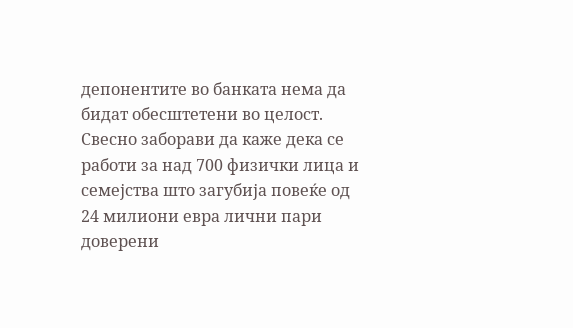депонентите во банката нема да бидат обесштетени во целост. Свесно заборави да каже дека се работи за над 700 физички лица и семејства што загубија повеќе од 24 милиони евра лични пари доверени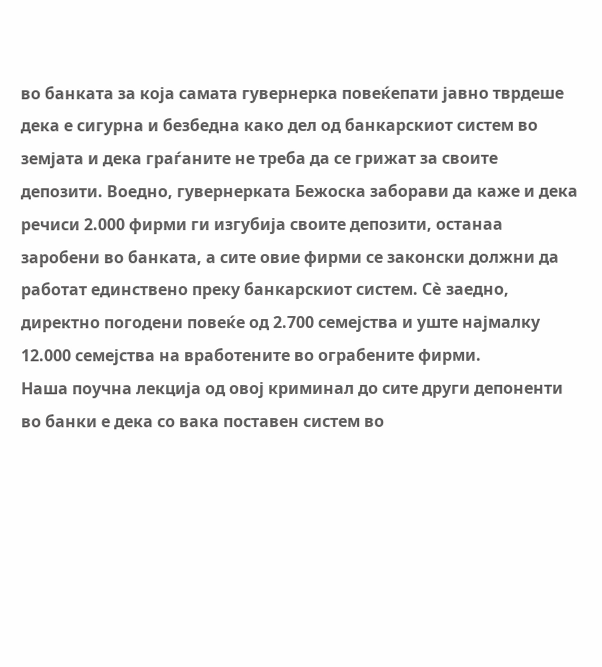во банката за која самата гувернерка повеќепати јавно тврдеше дека е сигурна и безбедна како дел од банкарскиот систем во земјата и дека граѓаните не треба да се грижат за своите депозити. Воедно, гувернерката Бежоска заборави да каже и дека речиси 2.000 фирми ги изгубија своите депозити, останаа заробени во банката, а сите овие фирми се законски должни да работат единствено преку банкарскиот систем. Сè заедно, директно погодени повеќе од 2.700 семејства и уште најмалку 12.000 семејства на вработените во ограбените фирми.
Наша поучна лекција од овој криминал до сите други депоненти во банки е дека со вака поставен систем во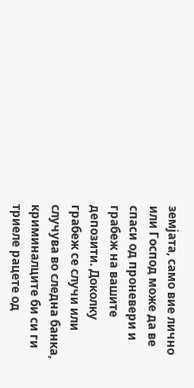земјата, само вие лично или Господ може да ве спаси од проневери и грабеж на вашите депозити. Доколку грабеж се случи или случува во следна банка, криминалците би си ги триеле рацете од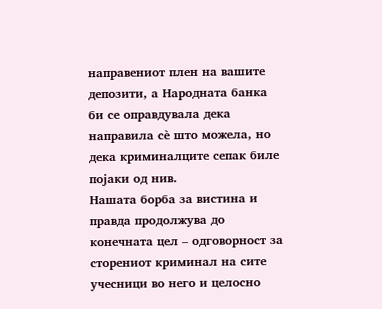направениот плен на вашите депозити, а Народната банка би се оправдувала дека направила сè што можела, но дека криминалците сепак биле појаки од нив.
Нашата борба за вистина и правда продолжува до конечната цел – одговорност за сторениот криминал на сите учесници во него и целосно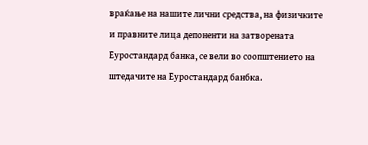враќање на нашите лични средства, на физичките и правните лица депоненти на затворената Еуростандард банка, се вели во соопштението на штедачите на Еуростандард банбка.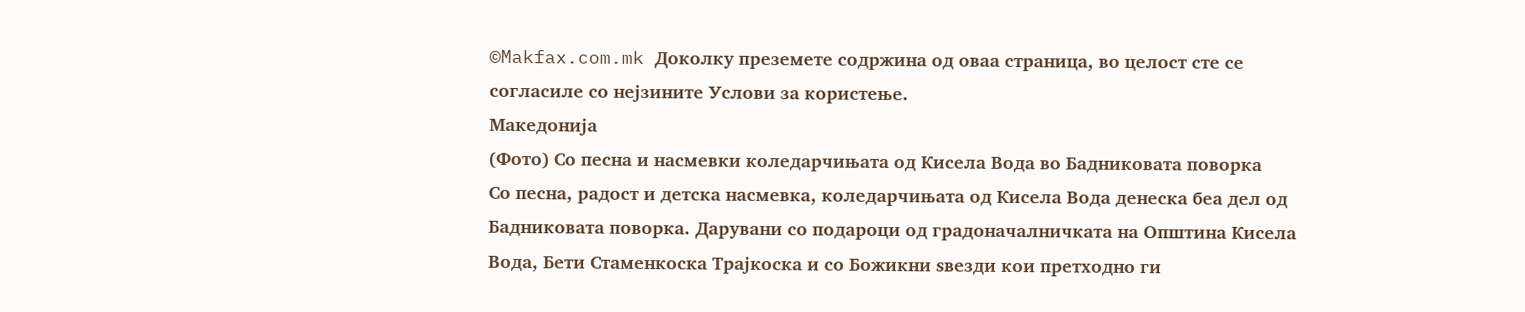©Makfax.com.mk Доколку преземете содржина од оваа страница, во целост сте се согласиле со нејзините Услови за користење.
Македонија
(Фото) Со песна и насмевки коледарчињата од Кисела Вода во Бадниковата поворка
Со песна, радост и детска насмевка, коледарчињата од Кисела Вода денеска беа дел од Бадниковата поворка. Дарувани со подароци од градоначалничката на Општина Кисела Вода, Бети Стаменкоска Трајкоска и со Божикни ѕвезди кои претходно ги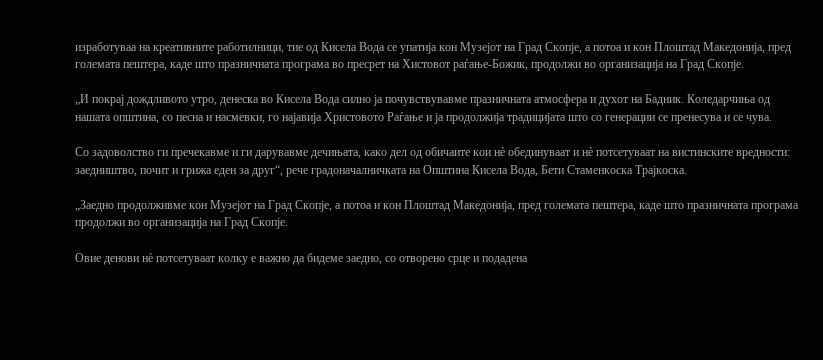изработуваа на креативните работилници, тие од Кисела Вода се упатија кон Музејот на Град Скопје, а потоа и кон Плоштад Македонија, пред големата пештера, каде што празничната програма во пресрет на Хистовот раѓање-Божик, продолжи во организација на Град Скопје.

„И покрај дождливото утро, денеска во Кисела Вода силно ја почувствувавме празничната атмосфера и духот на Бадник. Коледарчиња од нашата општина, со песна и насмевки, го најавија Христовото Раѓање и ја продолжија традицијата што со генерации се пренесува и се чува.

Со задоволство ги пречекавме и ги дарувавме дечињата, како дел од обичаите кои нè обединуваат и нè потсетуваат на вистинските вредности: заедништво, почит и грижа еден за друг“, рече градоначалничката на Општина Кисела Вода, Бети Стаменкоска Трајкоска.

„Заедно продолживме кон Музејот на Град Скопје, а потоа и кон Плоштад Македонија, пред големата пештера, каде што празничната програма продолжи во организација на Град Скопје.

Овие денови нè потсетуваат колку е важно да бидеме заедно, со отворено срце и подадена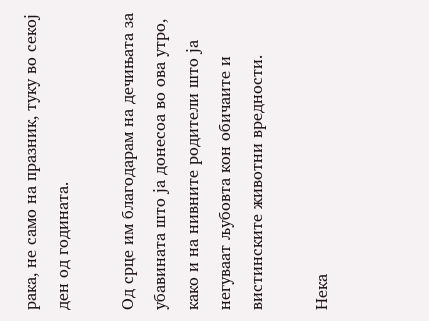рака, не само на празник, туку во секој ден од годината.

Од срце им благодарам на дечињата за убавината што ја донесоа во ова утро, како и на нивните родители што ја негуваат љубовта кон обичаите и вистинските животни вредности.

Нека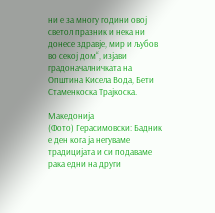ни е за многу години овој светол празник и нека ни донесе здравје, мир и љубов во секој дом“, изјави градоначалничката на Општина Кисела Вода, Бети Стаменкоска Трајкоска.

Македонија
(Фото) Герасимовски: Бадник е ден кога ја негуваме традицијата и си подаваме рака едни на други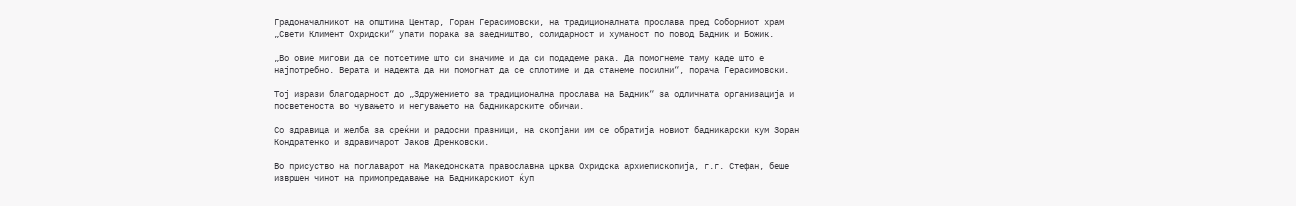Градоначалникот на општина Центар, Горан Герасимовски, на традиционалната прослава пред Соборниот храм „Свети Климент Охридски“ упати порака за заедништво, солидарност и хуманост по повод Бадник и Божик.

„Во овие мигови да се потсетиме што си значиме и да си подадеме рака. Да помогнеме таму каде што е најпотребно. Верата и надежта да ни помогнат да се сплотиме и да станеме посилни“, порача Герасимовски.

Тој изрази благодарност до „Здружението за традиционална прослава на Бадник“ за одличната организација и посветеноста во чувањето и негувањето на бадникарските обичаи.

Со здравица и желба за среќни и радосни празници, на скопјани им се обратија новиот бадникарски кум Зоран Кондратенко и здравичарот Јаков Дренковски.

Во присуство на поглаварот на Македонската православна црква Охридска архиепископија, г.г. Стефан, беше извршен чинот на примопредавање на Бадникарскиот ќуп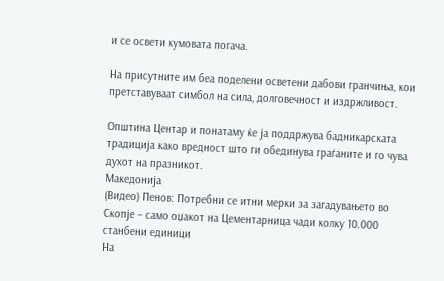и се освети кумовата погача.

На присутните им беа поделени осветени дабови гранчиња, кои претставуваат симбол на сила, долговечност и издржливост.

Општина Центар и понатаму ќе ја поддржува бадникарската традиција како вредност што ги обединува граѓаните и го чува духот на празникот.
Македонија
(Видео) Пенов: Потребни се итни мерки за загадувањето во Скопје – само оџакот на Цементарница чади колку 10.000 станбени единици
На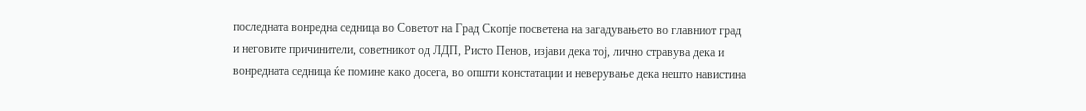последната вонредна седница во Советот на Град Скопје посветена на загадувањето во главниот град и неговите причинители, советникот од ЛДП, Ристо Пенов, изјави дека тој, лично стравува дека и вонредната седница ќе помине како досега, во општи констатации и неверување дека нешто навистина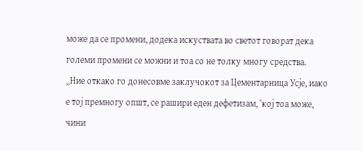може да се промени, додека искуствата во светот говорат дека големи промени се можни и тоа со не толку многу средства.
„Ние откако го донесовме заклучокот за Цементарница Усје, иако е тој премногу општ, се рашири еден дефетизам, ‘кој тоа може, чини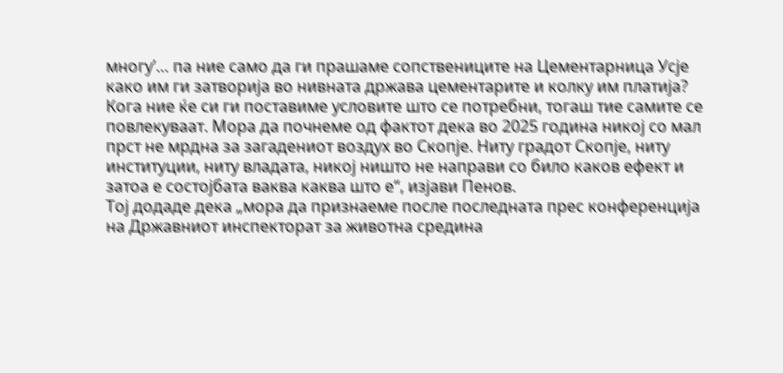многу’… па ние само да ги прашаме сопствениците на Цементарница Усје како им ги затворија во нивната држава цементарите и колку им платија? Кога ние ќе си ги поставиме условите што се потребни, тогаш тие самите се повлекуваат. Мора да почнеме од фактот дека во 2025 година никој со мал прст не мрдна за загадениот воздух во Скопје. Ниту градот Скопје, ниту институции, ниту владата, никој ништо не направи со било каков ефект и затоа е состојбата ваква каква што е“, изјави Пенов.
Тој додаде дека „мора да признаеме после последната прес конференција на Државниот инспекторат за животна средина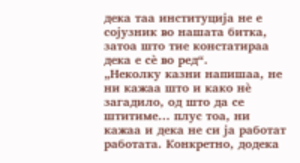дека таа институција не е сојузник во нашата битка, затоа што тие констатираа дека е сѐ во ред“.
„Неколку казни напишаа, не ни кажаа што и како нѐ загадило, од што да се штитиме… плус тоа, ни кажаа и дека не си ја работат работата. Конкретно, додека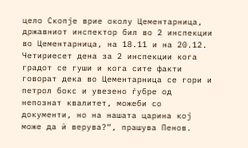цело Скопје врие околу Цементарница, државниот инспектор бил во 2 инспекции во Цементарница, на 18.11 и на 20.12. Четириесет дена за 2 инспекции кога градот се гуши и кога сите факти говорат дека во Цементарница се гори и петрол бокс и увезено ѓубре од непознат квалитет, можеби со документи, но на нашата царина кој може да ѝ верува?“, прашува Пенов.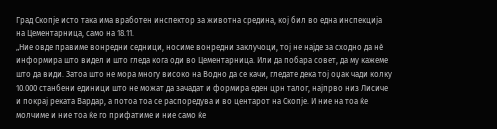Град Скопје исто така има вработен инспектор за животна средина, кој бил во една инспекција на Цементарница, само на 18.11.
„Ние овде правиме вонредни седници, носиме вонредни заклучоци, тој не најде за сходно да нѐ информира што видел и што гледа кога оди во Цементарница. Или да побара совет, да му кажеме што да види. Затоа што не мора многу високо на Водно да се качи, гледате дека тој оџак чади колку 10.000 станбени единици што не можат да зачадат и формира еден црн талог, најпрво низ Лисиче и покрај реката Вардар, а потоа тоа се распоредува и во центарот на Скопје. И ние на тоа ќе молчиме и ние тоа ќе го прифатиме и ние само ќе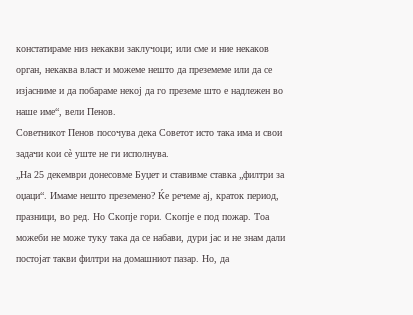констатираме низ некакви заклучоци; или сме и ние некаков орган, некаква власт и можеме нешто да преземеме или да се изјасниме и да побараме некој да го преземе што е надлежен во наше име“, вели Пенов.
Советникот Пенов посочува дека Советот исто така има и свои задачи кои сѐ уште не ги исполнува.
„На 25 декември донесовме Буџет и ставивме ставка „филтри за оџаци“. Имаме нешто преземено? Ќе речеме ај, краток период, празници, во ред. Но Скопје гори. Скопје е под пожар. Тоа можеби не може туку така да се набави, дури јас и не знам дали постојат такви филтри на домашниот пазар. Но, да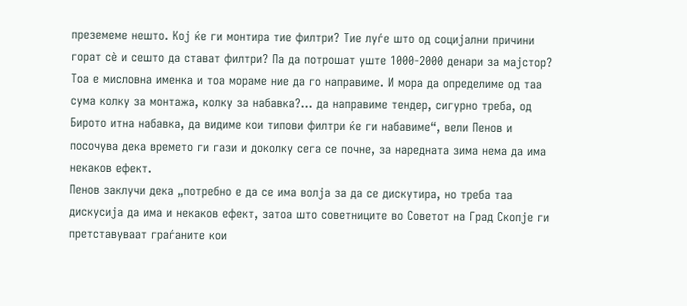преземеме нешто. Кој ќе ги монтира тие филтри? Тие луѓе што од социјални причини горат сѐ и сешто да стават филтри? Па да потрошат уште 1000-2000 денари за мајстор? Тоа е мисловна именка и тоа мораме ние да го направиме. И мора да определиме од таа сума колку за монтажа, колку за набавка?… да направиме тендер, сигурно треба, од Бирото итна набавка, да видиме кои типови филтри ќе ги набавиме“, вели Пенов и посочува дека времето ги гази и доколку сега се почне, за наредната зима нема да има некаков ефект.
Пенов заклучи дека „потребно е да се има волја за да се дискутира, но треба таа дискусија да има и некаков ефект, затоа што советниците во Советот на Град Скопје ги претставуваат граѓаните кои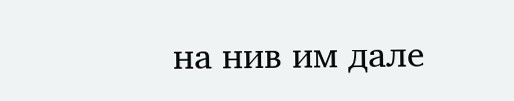на нив им дале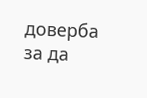доверба за да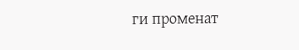ги променат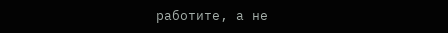работите, а не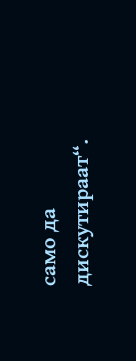само да дискутираат“.